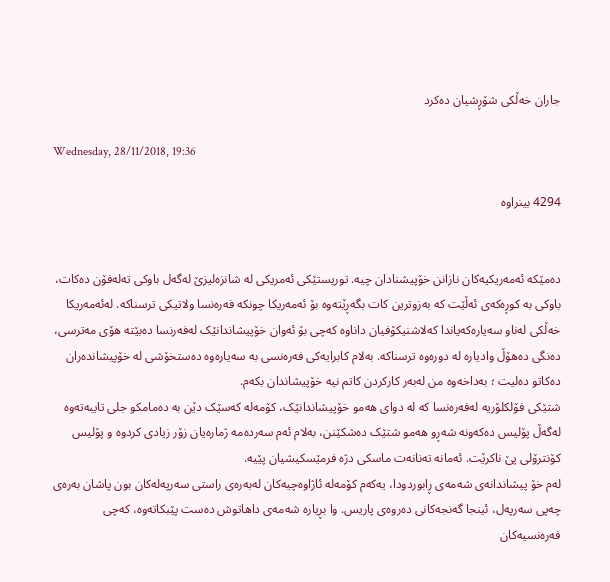جاران خەڵکی شۆڕشیان دەکرد

Wednesday, 28/11/2018, 19:36

4294 بینراوە


دەمێکە ئەمەریکیەکان نازانن خۆپیشنادان چیە. توریستێکی ئەمریکی لە شانزەلیزێ لەگەل باوکی تەلەفۆن دەکات، باوکی بە کوڕەکەی ئەڵێت کە بەزوترین کات بگەڕێتەوە بۆ ئەمەریکا چونکە فەرەنسا ولاتیکی ترسناکە. لەئەمەریکا خەڵکی لەناو سەیارەکەیاندا کەلاشنیکۆفیان داناوە کەچی بۆ ئەوان خۆپیشاندانێک لەفەرنسا دەبێتە هۆی مەترسی، دەنگی دەهۆڵ وادیارە لە دورەوە ترسناکە. بەلام کابرایەکی فەرەنسی بە سەیارەوە دەستخۆشی لە خۆپیشاندەران دەکاتو دەلیت ؛ بەداخەوە من لەبەر کارکردن کاتم نیە خۆپیشاندان بکەم.
شتێکی فۆلکلۆریە لەفەرەنسا کە لە دوای هەمو خۆپیشاندانێک، کۆمەلە کەسێک دێن بە دەمامکو جلی تایبەتەوە لەگەڵ پۆلیس دەکەونە شەڕو هەمو شتێک دەشکێنن، بەلام ئەم سەردەمە ژمارەیان زۆر زیادی کردوە و پۆلیس کۆنترۆلی پێ ناکرێت. ئەمانە تەنانەت ماسکی دژە فرمێسکیشیان پێیە.
لەم خۆ پیشاندانەی شەمەی ڕابوردودا، یەکەم کۆمەلە ئاژاوەچیەکان لەبەرەی راستی سەرپەلەکان بون پاشان بەرەی چەپی سەرپەل، ئینجا گەنجەکانی دەروەی پاریس. وا بڕیارە شەمەی داهاتوش دەست پێبکاتەوە، کەچی فەرەنسیەکان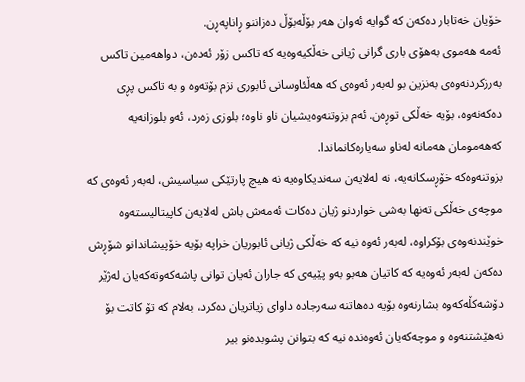خۆیان خەتابار دەکەن کە گوایە ئەوان هەر بۆڵەبۆڵ دەزاننو ڕاناپەڕن.
ئەمە هەموی بەهۆی باری گرانی ژیانی خەڵکیەوەیە کە تاکس زۆر ئەدەن، دواهەمین تاکس بەرزکردنەوەی بەنزین بو لەبەر ئەوەی کە هەڵئاوسانی ئابوری نزم بۆتەوە و بە تاکس پڕی دەکەنەوە، بۆیە خەڵکی توڕەن. ئەم بزوتنەوەیشیان ناو ناوە؛ بلوزی زەرد، ئەو بلوزانەیە کەهەمومان هەمانە لەناو سەیارەکانماندا.
بزوتنەوەکە خۆڕسکانەیە، نە لەلایەن سەندیکاوەیە نە هیچ پارتێکی سیاسیش، لەبەر ئەوەی کە موچەی خەڵکی تەنها بەشی خواردنو ژیان دەکات ئەمەش باش لەلایەن کاپیتالیستەوە خوێندنەوەی بۆکراوە، لەبەر ئەوە نیە کە خەڵکی ژیانی ئابوریان خراپە بۆیە خۆپیشاندانو شۆڕش دەکەن لەبەر ئەوەیە کە کاتیان هەبو بەو پێیەی کە جاران ئەیان توانی پاشەکەوتەکەیان لەژێر دۆشەکڵەکەوە بشارنەوە بۆیە دەهاتنە سەرجادە داوای زیاتریان دەکرد، بەلام کە تۆ کاتت بۆ نەهێشتنەوە و موچەکەیان ئەوەندە نیە کە بتوانن پشوبدەنو بیر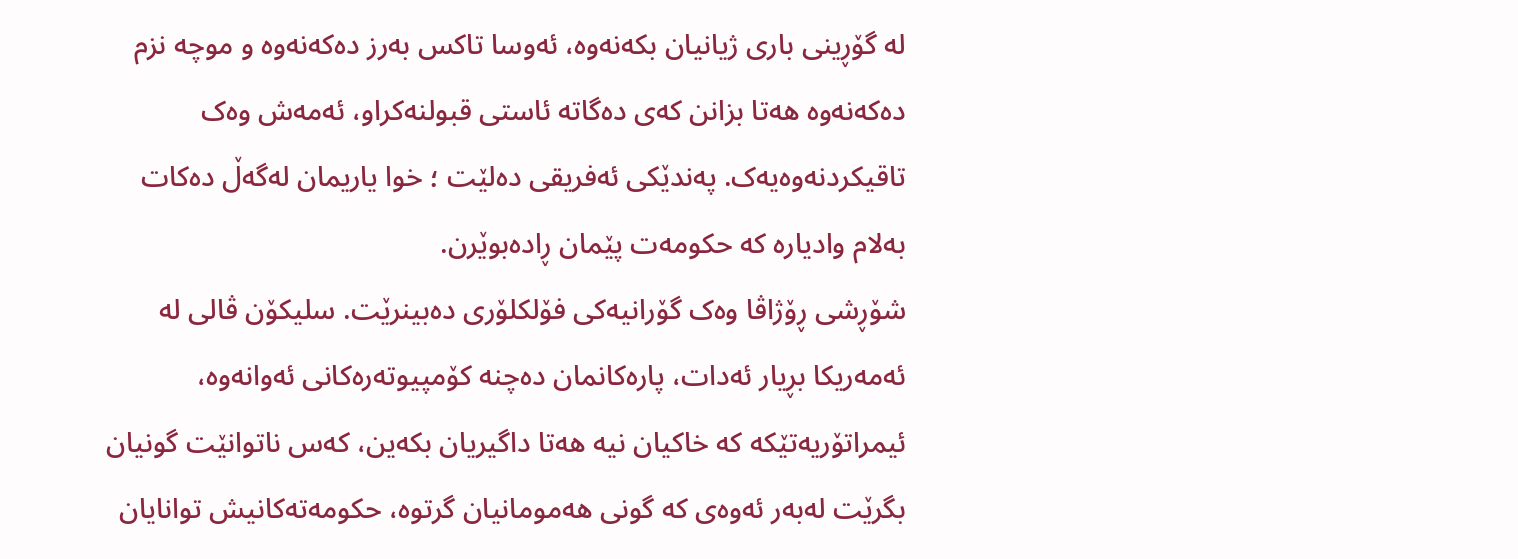لە گۆڕینی باری ژیانیان بکەنەوە، ئەوسا تاکس بەرز دەکەنەوە و موچە نزم دەکەنەوە هەتا بزانن کەی دەگاتە ئاستی قبولنەکراو، ئەمەش وەک تاقیکردنەوەیەک. پەندێکی ئەفریقی دەلێت ؛ خوا یاریمان لەگەڵ دەکات بەلام وادیارە کە حکومەت پێمان ڕادەبوێرن.
شۆڕشی ڕۆژاڤا وەک گۆرانیەکی فۆلکلۆری دەبینرێت. سلیکۆن ڤالی لە ئەمەریکا بڕیار ئەدات، پارەکانمان دەچنە کۆمپیوتەرەکانی ئەوانەوە، ئیمراتۆریەتێکە کە خاکیان نیە هەتا داگیریان بکەین، کەس ناتوانێت گونیان بگرێت لەبەر ئەوەی کە گونی هەمومانیان گرتوە، حکومەتەکانیش توانایان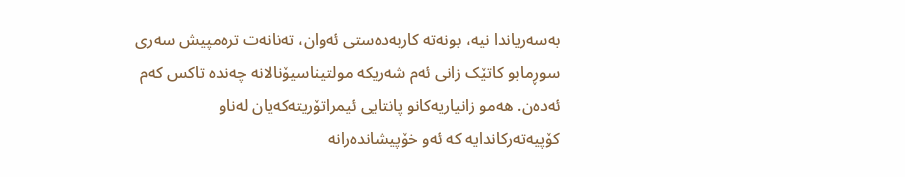بەسەریاندا نیە، بونەتە کاربەدەستی ئەوان، تەنانەت ترەمپیش سەری سوڕمابو کاتێک زانی ئەم شەریکە مولتیناسیۆنالانە چەندە تاکس کەم ئەدەن. هەمو زانیاریەکانو پانتایی ئیمراتۆریتەکەیان لەناو کۆپیەتەرکاندایە کە ئەو خۆپیشاندەرانە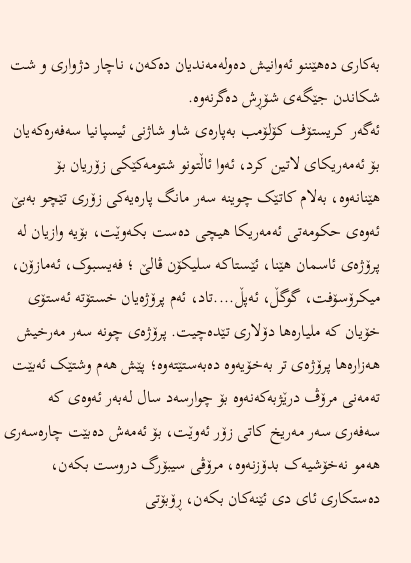بەکاری دەهێننو ئەوانیش دەولەمەندیان دەکەن، ناچار دژواری و شت شکاندن جێگەی شۆڕش دەگرنەوە.
ئەگەر کریستۆف کۆلۆمب بەپارەی شاو شاژنی ئیسپانیا سەفەرەکەیان بۆ ئەمەریکای لاتین کرد، ئەوا ئاڵتونو شتومەکێکی زۆریان بۆ هێنانەوە، بەلام کاتێک چوینە سەر مانگ پارەیەکی زۆری تێچو بەبێ ئەوەی حکومەتی ئەمەریکا هیچی دەست بکەوێت، بۆیە وازیان لە پرۆژەی ئاسمان هێنا، ئێستاکە سلیکۆن ڤالێ ؛ فەیسبوک، ئەمازۆن، میکرۆسۆفت، گوگڵ، ئەپڵ....تاد، ئەم پرۆژەیان خستۆتە ئەستۆی خۆیان کە ملیارەها دۆلاری تێدەچیت. پرۆژەی چونە سەر مەرخیش هەزارەها پرۆژەی تر بەخۆیەوە دەبەستێتەوە؛ پێش هەم وشتێک ئەبێت تەمەنی مرۆڤ درێژبەکەنەوە بۆ چوارسەد سال لەبەر ئەوەی کە سەفەری سەر مەریخ کاتی زۆر ئەوێت، بۆ ئەمەش دەبێت چارەسەری هەمو نەخۆشیەک بدۆزنەوە، مرۆڤی سیبۆرگ دروست بکەن، دەستکاری ئای دی ئێنەکان بکەن، ڕۆبۆتی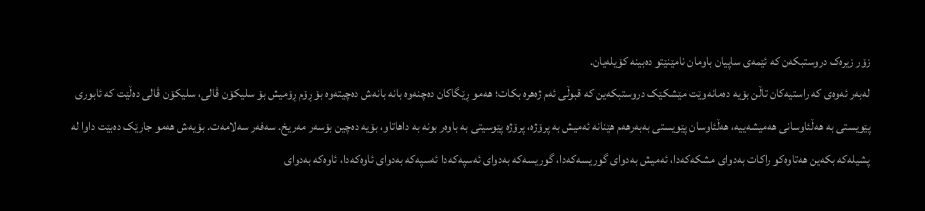زۆر زیرەک دروستبکەن کە ئێمەی ساپیان باومان نامێنێتو دەبینە کۆیلەیان.
لەبەر ئەوەی کە راستیەکان تاڵن بۆیە دەمانەوێت مێشکێک دروستبکەین کە قبوڵی ئەم ژەهرە بکات؛ هەمو ڕێگاکان دەچنەوە بانە بانەش دەچیتەوە بۆ ڕۆم ڕۆمیش بۆ سلیکۆن ڤالی، سلیکۆن ڤالی دەڵێت کە ئابوری پێویستی بە هەڵئاوسانی هەمیشەییە، هەڵئاوسان پێویستی بەبەرهەم هێنانە ئەمیش بە پرۆژە، پرۆژە پێوسیتی بە باوەر بونە بە داهاتاو، بۆیە دەچین بۆسەر مەریخ. سەفەر سەلامەت. بۆیەش هەمو جارێک دەبێت داوا لە پشیلەکە بکەین هەتاوەکو راکات بەدوای مشکەکەدا، ئەمیش بەدوای گوریسەکەدا، گوریسەکە بەدوای ئەسپەکەدا ئەسپەکە بەدوای ئاوەکەدا، ئاوەکە بەدوای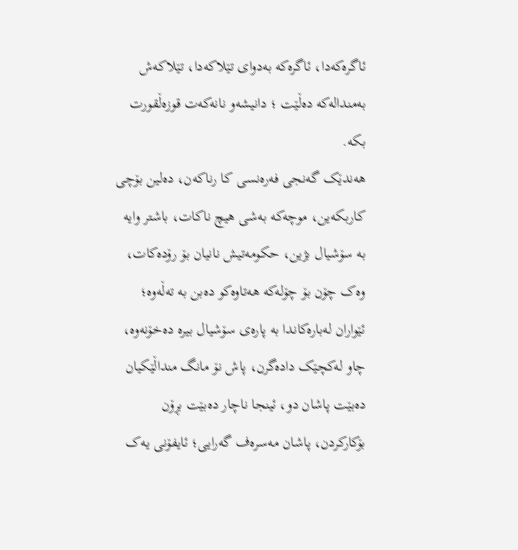ئاگرەکەدا، ئاگرەکە بەدوای تێلاکەدا، تێلاکەش بەمندالەکە دەڵێت ؛ دانیشەو نانەکەت قوزەڵقورت بکە.
هەندێک گەنجی فەرەنسی کا رناکەن، دەلین بۆچی کاربکەین، موچەکە بەشی هیچ ناکات، باشتر وایە بە سۆشیال بژین، حکومەتیش نانیان بۆ رۆدەکات، وەک چۆن بۆ چۆلەکە هەتاوەکو دەبن بە تەڵەوە؛ ئێواران لەبارەکاندا بە پارەی سۆشیال بیرە دەخۆنەوە، چاو لەکچێک دادەگرن، پاش نۆ مانگ منداڵێکیان دەبێت پاشان دو، ئینجا ناچار دەبێت بڕۆن بۆکارکردن، پاشان مەسرەف گەرایی؛ ئایفۆنی یەک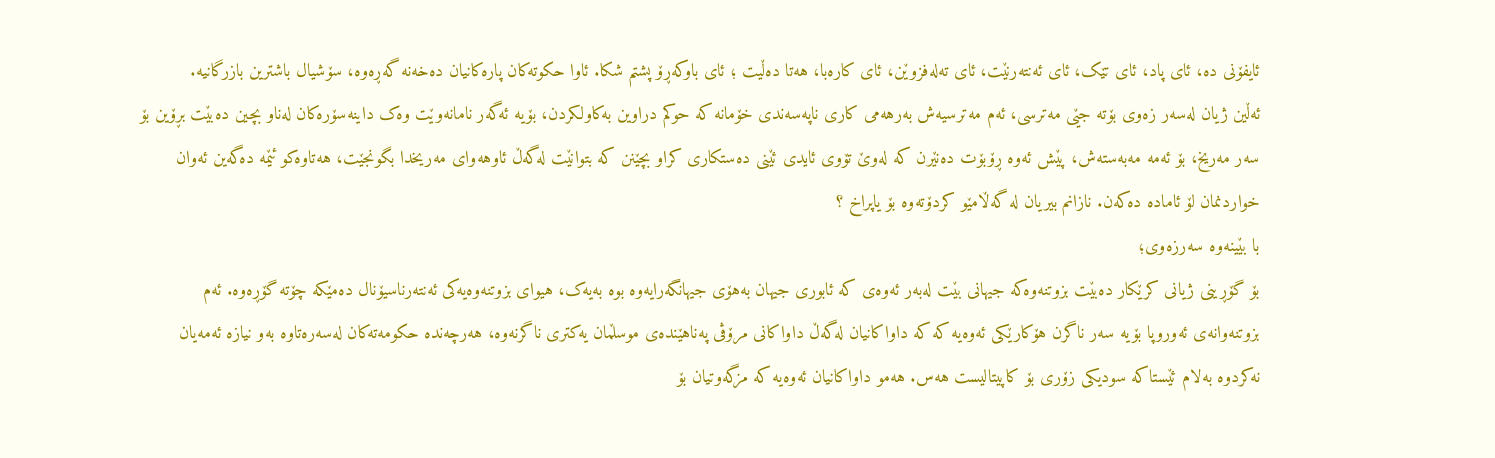ئایفۆنی دە، ئای پاد، ئای تێک، ئای ئەنتەرنێت، ئای تەلەفزوێن، ئای کارەبا، هەتا دەڵیت ؛ ئای باوکەڕۆ پشتم شکا. ئاوا حکوتەکان پارەکانیان دەخەنە گەڕەوە، سۆشیال باشترین بازرگانیە.
ئەڵین ژیان لەسەر زەوی بۆتە جێی مەترسی، ئەم مەترسیەش بەرهەمی کاری ناپەسەندی خۆمانە کە حوکم دراوین بەکاولکردن، بۆیە ئەگەر نامانەوێت وەک داینەسۆرەکان لەناو بچین دەبێت بڕۆین بۆ سەر مەریخ، بۆ ئەمە مەبەستەش، پێش ئەوە ڕۆبۆت دەنێرن کە لەوێ تۆوی ئایدی ئێنی دەستکاری کراو بچێنن کە بتوانێت لەگەڵ ئاوهەوای مەریخدا بگونجێت، هەتاوەکو ئێمە دەگەین ئەوان خواردنمان لۆ ئامادە دەکەن. نازانم بیریان لە گەڵامێو کردۆتەوە بۆ یاپراخ ؟
با بێینەوە سەرزەوی؛
بۆ گۆڕینی ژیانی کرێکار دەبێت بزوتنەوەکە جیهانی بێت لەبەر ئەوەی کە ئابوری جیهان بەهۆی جیهانگەرایەوە بوە بەیەک، هیوای بزوتنەوەیەکی ئەنتەرناسیۆنال دەمێکە چۆتە گۆڕەوە. ئەم بزوتنەوانەی ئەوروپا بۆیە سەر ناگرن هۆکارێکی ئەوەیە کە کە داواکانیان لەگەڵ داواکانی مرۆڤی پەناهێندەی موسڵمان یەکتری ناگرنەوە، هەرچەندە حکومەتەکان لەسەرەتاوە بەو نیازە ئەمەیان نەکردوە بەلام ئێستاکە سودیکی زۆری بۆ کاپیتالیست هەس. هەمو داواکانیان ئەوەیە کە مزگەوتیان بۆ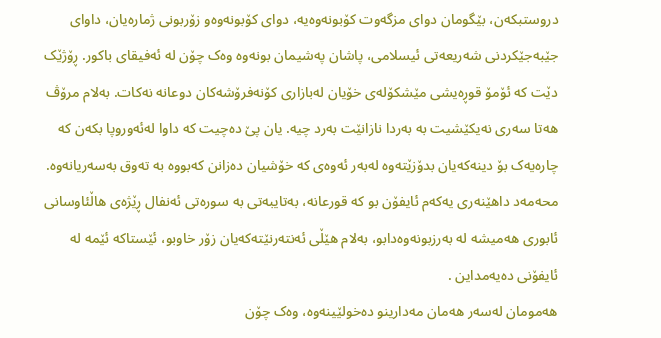دروستبکەن، بێگومان دوای مزگەوت کۆبونەوەیە، دوای کۆبونەوەو زۆربونی ژمارەیان، داوای جێبەجێکردنی شەریعەتی ئیسلامی، پاشان پەشیمان بونەوە وەک چۆن لە ئەفیقای باکور. ڕۆژێک دێت کە ئۆمۆ قوڕەیشی مێشکۆلەی خۆیان لەبازاری کۆنەفرۆشەکان دوعانە نەکات. بەلام مرۆڤ هەتا سەری نەیکێشیت بە بەردا نازانێت بەرد چیە. یان پێ دەچیت کە داوا لەئەوروپا بکەن کە چارەیەک بۆ دینەکەیان بدۆزێتەوە لەبەر ئەوەی کە خۆشیان دەزانن کەبووە بە تەوق بەسەریانەوە. محەمەد داهێنەری یەکەم ئایفۆن بو کە قورعانە، بەتایبەتی بە سورەتی ئەنفال ڕێژەی هاڵئاوسانی ئابوری هەمیشە لە بەرزبونەوەدابو، بەلام هێڵی ئەنتەرنێتەکەیان زۆر خاوبو، ئێستاکە ئێمە لە ئایفۆنی دەیەمداین .
هەمومان لەسەر هەمان مەدارینو دەخولێینەوە، وەک چۆن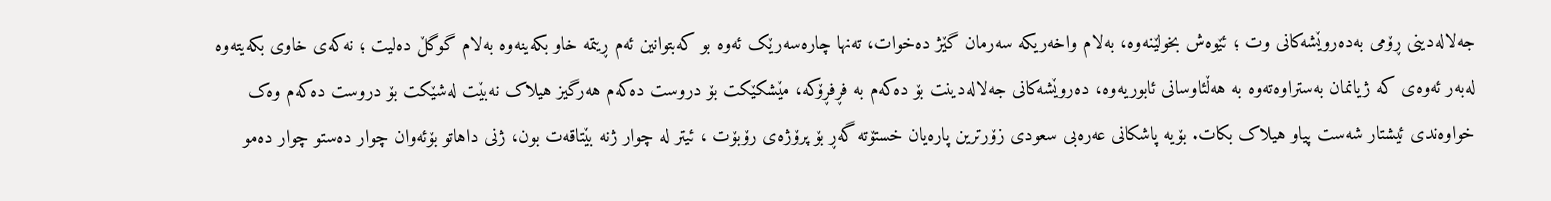جەلالەدینی ڕۆمی بەدەروێشەکانی وت ؛ ئێوەش بخولێنەوە، بەلام واخەریکە سەرمان گێژ دەخوات، تەنها چارەسەرێک ئەوە بو کەبتوانین ئەم ڕیتمە خاو بکەینەوە بەلام گوگڵ دەلیت ؛ نەکەی خاوی بکەیتەوە لەبەر ئەوەی کە ژیانمان بەستراوەتەوە بە هەڵئاوسانی ئابوریەوە، دەروێشەکانی جەلالەدینت بۆ دەکەم بە فڕفڕۆکە، مێشکێکت بۆ دروست دەکەم هەرگیز هیلاک نەبێت لەشێکت بۆ دروست دەکەم وەک خواوەندی ئیشتار شەست پیاو هیلاک بکات. بۆیە پاشکانی عەرەبی سعودی زۆرترین پارەیان خستۆتە گەڕ بۆ پرۆژەی رۆبۆت ، ئیتر لە چوار ژنە بێتاقەت بون، ژنی داهاتو بۆئەوان چوار دەستو چوار دەمو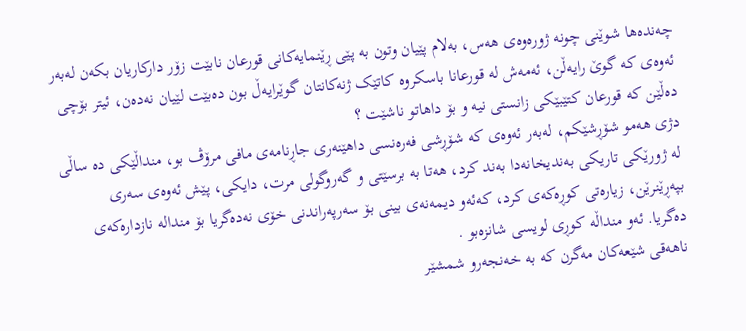چەندەها شوێنی چونە ژورەوەی هەس، بەلام پێیان وتون بە پێی ڕێنمایەکانی قورعان نابێت زۆر دارکاریان بکەن لەبەر ئەوەی کە گوێ رایەڵن، ئەمەش لە قورعانا باسکروە کاتێک ژنەکانتان گوێرایەڵ بون دەبێت لێیان نەدەن، ئیتر بۆچی دەڵێن کە قورعان کتێبێکی زانستی نیە و بۆ داهاتو ناشێت ؟
دژی هەمو شۆڕشێکم، لەبەر ئەوەی کە شۆڕشی فەرەنسی داهێنەری جاڕنامەی مافی مرۆڤ بو، منداڵێکی دە ساڵی لە ژورێکی تاریکی بەندیخانەدا بەند کرد، هەتا بە برسێتی و گەروگولی مرت، دایکی، پێش ئەوەی سەری بپەڕێنرێن، زیارەتی کوڕەکەی کرد، کەئەو دیمەنەی بینی بۆ سەرپەراندنی خۆی نەدەگریا بۆ مندالە نازدارەکەی دەگریا. ئەو منداڵە کوڕی لویسی شانزەبو .
ناهەقی شێعەکان مەگرن کە بە خەنجەرو شمشێر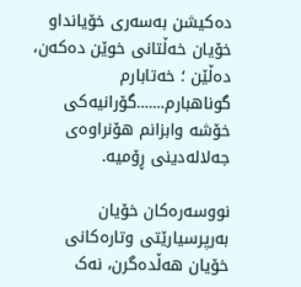دەکیشن بەسەری خۆیانداو خۆیان خەڵتانی خوێن دەکەن، دەڵێن ؛ خەتابارم گوناهبارم.......گۆرانیەکی خۆشە وابزانم هۆنراوەی جەلالەدینی ڕۆمیە.

نووسەرەکان خۆیان بەرپرسیارێتی وتارەکانی خۆیان هەڵدەگرن، نەک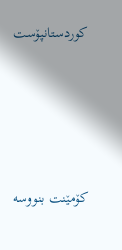کوردستانپۆست






کۆمێنت بنووسە